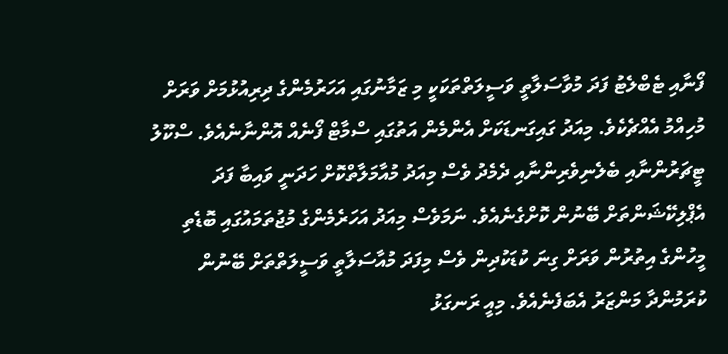ފޯނާއި ޓެބްލެޓު ފަދަ މުވާސަލާތީ ވަސީލަތްތަކަކީ މި ޒަމާނުގައި އަހަރުމެންގެ ދިރިއުޅުމަށް ވަރަށް މުހިއްމު އެއްޗެކެވެ. މިއަދު ގައިގަނޑަކަށް އެންމެން އަތުގައި ސްމާޓް ފޯނެއް އޮންނާނެއެވެ. ސްކޫލު ޓީޗަރުންނާއި ބެލެނިވެރިންނާއި ދެމެދު ވެސް މިއަދު މުއާމަލާތްކޮށް ހަދަނީ ވައިބާ ފަދަ އެޕްލިކޭޝަންތަށް ބޭނުން ކޮށްގެނެއެވެ. ނަމަވެސް މިއަދު އަހަރެމެންގެ މުޖުތަމައުގައި ބޮޑެތި މީހުންގެ އިތުރުން ވަރަށް ގިނަ ކުޑަކުދިން ވެސް މިފަދަ މުއާސަލާތީ ވަސީލަތްތަށް ބޭނުން ކުރަމުންދާ މަންޒަރު އެބަފެނެއެވެ. މިއީ ރަނގަޅު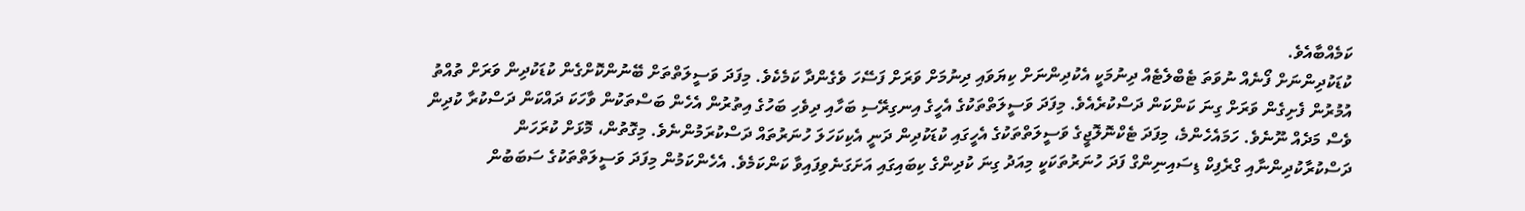ކަމެއްބާއެވެ.
ކުޑަކުދިންނަށް ފޯނެއް ނުވަތަ ޓެބްލެޓެއް ދިނުމަކީ އެކުދިންނަށް ކިޔަވައި ދިނުމަށް ވަރަށް ފަސޭހަ ވެގެންދާ ކަމެކެވެ. މިފަދަ ވަސީލަތްތަށް ބޭނުންކޮށްގެން ކުޑަކުދިން ވަރަށް ތުއްތު އުމުރުން ފެށިގެން ވަރަށް ގިނަ ކަންކަން ދަސްކުރެއެވެ. މިފަދަ ވަސީލަތްތަކުގެ އެހީގެ އިނގިރޭސި ބަހާއި ދިވެހި ބަހުގެ އިތުރުން އެހެން ބަސްތަކުން ވާހަކަ ދައްކަން ދަސްކުރާ ކުދިން ވެސް މަދެއް ނޫނެވެ. ހަމައެހެންމެ، މިފަދަ ޓެކްނޮލޮޖީގެ ވަސީލަތްތަކުގެ އެހީގައި ކުޑަކުދިން ދަނީ އެކިކަހަލަ ހުނަރުތައް ދަސްކުރަމުންނެވެ. މިގޮތުން، މޮޅަށް ކުރަހަން ދަސްކުރާކުދިންނާއި ގްރެފިކް ޑިސައިނިންގް ފަދަ ހުނަރުތަކަކީ މިއަދު ގިނަ ކުދިންގެ ކިބައިގައި އަށަގަނެވިފައިވާ ކަންކަމެވެ. އެހެންކަމުން މިފަދަ ވަސީލަތްތަކުގެ ސަބަބުން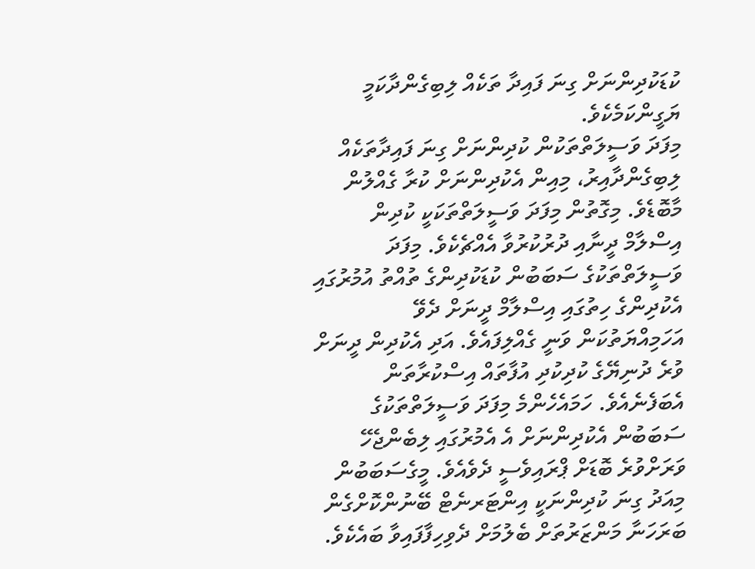ކުޑަކުދިންނަށް ގިނަ ފައިދާ ތަކެއް ލިބިގެންދާކަމީ ޔަގީންކަމެކެވެ.
މިފަދަ ވަސީލަތްތަކުން ކުދިންނަށް ގިނަ ފައިދާތަކެއް ލިބިގެންދާއިރު، މިއިން އެކުދިންނަށް ކުރާ ގެއްލުން މާބޮޑެވެ. މިގޮތުން މިފަދަ ވަސީލަތްތަކަކީ ކުދިން އިސްލާމް ދީނާއި ދުރުކުރުވާ އެއްޗެކެވެ. މިފަދަ ވަސީލަތްތަކުގެ ސަބަބުން ކުޑަކުދިންގެ ތުއްތު އުމުރުގައި އެކުދިންގެ ހިތުގައި އިސްލާމް ދީނަށް ދެވޭ އަހަމިއްޔަތުކަން ވަނީ ގެއްލިފައެވެ. އަދި އެކުދިން ދީނަށް ވުރެ ދުނިޔޭގެ ކުދިކުދި އުފާތައް އިސްކުރާތަން އެބަފެނެއެވެ. ހަމައެހެންމެ މިފަދަ ވަސީލަތްތަކުގެ ސަބަބުން އެކުދިންނަށް އެ އެމުރުގައި ލިބެންޖެހޭ ވަރަށްވުރެ ބޮޑަށް ޕްރައިވެސީ ދެވެއެވެ. މީގެސަބަބުން މިއަދު ގިނަ ކުދިންނަކީ އިންޓަރނެޓް ބޭނުންކޮށްގެން ބަރަހަނާ މަންޒަރުތަށް ބެލުމަށް ދެވިހިފާފައިވާ ބައެކެވެ.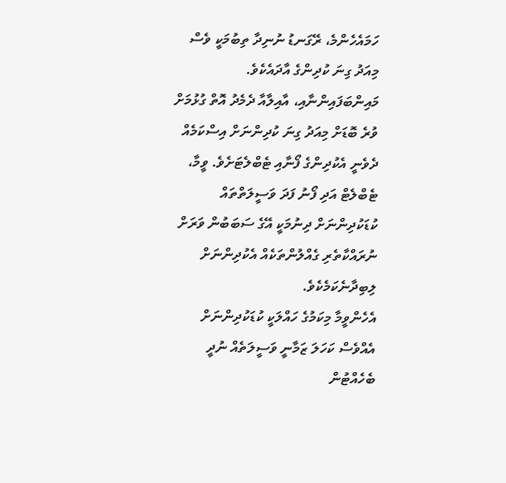ހަމައެހެންމެ، ރޭގަނޑު ނުނިދާ ތިބުމަކީ ވެސް މިއަދު ގިނަ ކުދިންގެ އާދައެކެވެ. މައިންބަފައިންނާއި، އާއިލާއާ ދެމެދު އޮތް ގުޅުމަށް ވުރެ ބޮޑަށް މިއަދު ގިނަ ކުދިންނަށް އިސްކަމެއް ދެވެނީ އެކުދިންގެ ފޯނާއި ޓެބްލެޓަށެވެ. ވީމާ، ޓެބްލެޓް އަދި ފޯނު ފަދަ ވަސީލަތްތައް ކުޑަކުދިންނަށް ދިނުމަކީ އޭގެ ސަބަބުން ވަރަށް ނުރައްކާތެރި ގެއްލުންތަކެއް އެކުދިންނަށް ލިބިދާނެކަމެކެވެ.
އެހެންވީމާ މިކަމުގެ ހައްލަކީ ކުޑަކުދިންނަށް އެއްވެސް ކަހަލަ ޒަމާނީ ވަސީލަތެއް ނުދީ ބެހެއްޓުން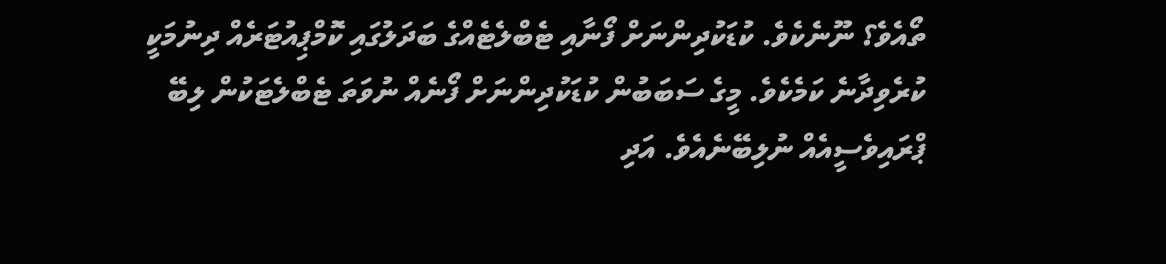ތޯއެވެ؟ ނޫނެކެވެ. ކުޑަކުދިންނަށް ފޯނާއި ޓެބްލެޓެއްގެ ބަދަލުގައި ކޮމްޕިއުޓަރެއް ދިނުމަކީ ކުރެވިދާނެ ކަމެކެވެ. މީގެ ސަބަބުން ކުޑަކުދިންނަށް ފޯނެއް ނުވަތަ ޓެބްލެޓަކުން ލިބޭ ޕްރައިވެސީއެއް ނުލިބޭނެއެވެ. އަދި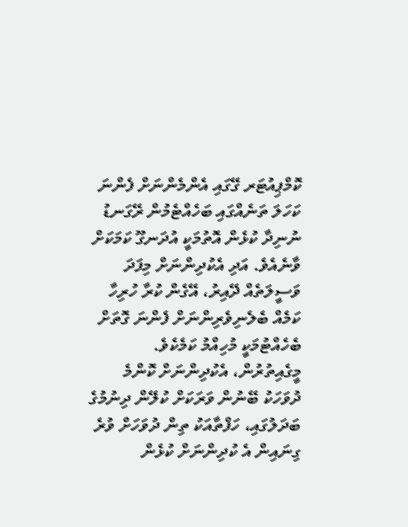ކޮމްޕިއުޓަރ ގޭގައި އެންމެންނަށް ފެންނަ ކަހަލަ ތަނެއްގައި ބަހެއްޓެމުން ރޭގަނޑު ނުނިދާ ކުޅެން އޮތުމަކީ އުދަނގޫ ކަމަކަށް ވާނެއެވެ. އަދި އެކުދިންނަށް މިފަދަ ވަސީލަތެއް ދޭއިރު، އޭގެން ކުރާ ހުރިހާ ކަމެއް ބެލެނިވެރިންނަށް ފެންނަ ގޮތަށް ބެހެއްޓުމަކީ މުހިއްމު ކަމެކެވެ. މީގެއިތުރުން، އެކުދިންނަށް ކޮންމެ ދުވަހަކު ބޭނުން ވަރަކަށް ކުލޭން ދިނުމުގެ ބަދަލުގައި، ހަފްތާއަކު ތިން ދުވަހަށް ވުރެ ގިނައިން އެ ކުދިންނަށް ކުޅެން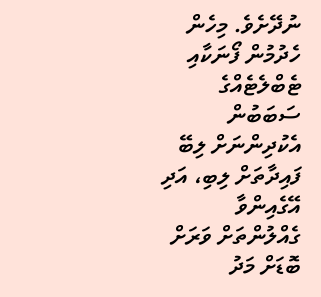ނުދޭށެވެ. މިހެން ހެދުމުން ފޯނަކާއި ޓެބްލެޓެއްގެ ސަބަބުން އެކުދިންނަށް ލިބޭ ފައިދާތަށް ލިބި، އަދި އޭގެއިންވާ ގެއްލުންތަށް ވަރަށް ބޮޑަށް މަދު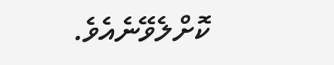ކޮށްލެވޭނެއެވެ.